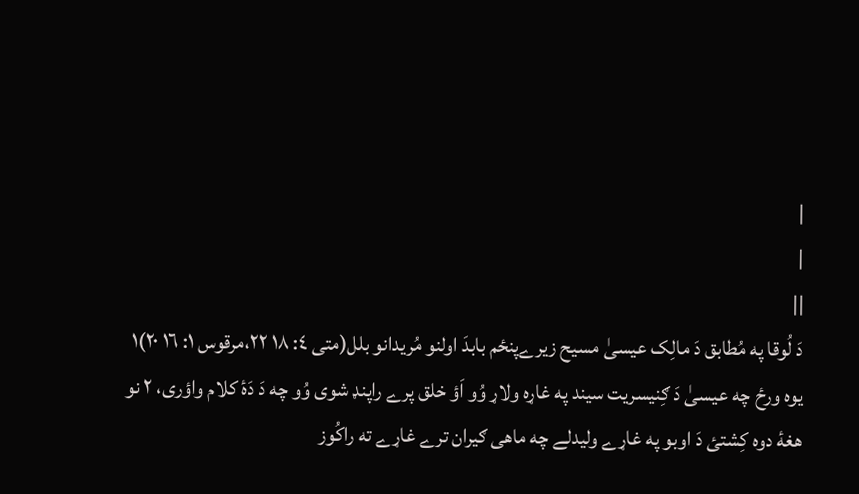|
|
||
دَ لُوقا په مُطابق دَ مالِک عيسىٰ مسيح زيرےپنځم بابدَ اولنو مُريدانو بلل(متى ٤: ١٨ ٢٢،مرقوس ١: ١٦ ٢٠)١ يوه ورځ چه عيسىٰ دَ ګِنيسريت سيند په غاړه ولاړ وُو اَؤ خلق پرے راپنډ شوى وُو چه دَ دَۀ کلام واؤرى، ٢ نو هغۀ دوه کِشتئ دَ اوبو په غاړے وليدلے چه ماهى ګيران ترے غاړے ته راکُوز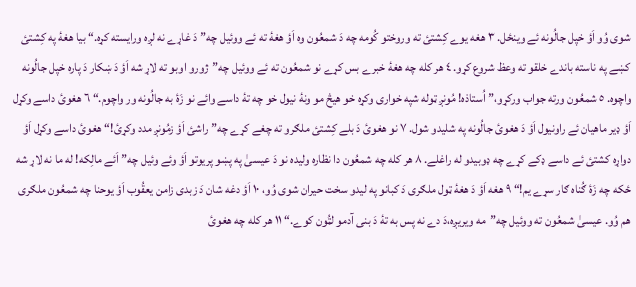شوى وُو اَؤ خپل جالُونه ئے وينځل. ٣ هغه يوے کِشتئ ته وروختو کُومه چه دَ شمعُون وه اَؤ هغۀ ته ئے ووئيل چه”دَ غاړے نه لږه ورايسته کړه.“ بيا هغۀ په کِشتئ کښے په ناسته باندے خلقو ته وعظ شروع کړو. ٤ هر کله چه هغۀ خبرے بس کړے نو شمعُون ته ئے ووئيل چه”ژورو اوبو ته لاړ شه اَؤ دَ ښکار دَ پاره خپل جالُونه واچوه. ٥ شمعُون ورته جواب ورکړو،”اُستاذه! مُونږ ټوله شپه خوارى وکړه خو هيڅ مو ونۀ نيول خو چه تۀ داسے وائے نو زَۀ به جالُونه ور واچوم.“ ٦ هغوئ داسے وکړل اَؤ ډير ماهيان ئے راونيول اَؤ دَ هغوئ جالُونه په شليدو شول. ٧ نو هغوئ دَ بلے کِشتئ ملګرو ته چغے کړے چه”راشئ اَؤ زمُونږ مدد وکړئ!“ هغوئ داسے وکړل اَؤ دواړه کشتئ ئے داسے ډکے کړے چه ډوبيدو له راغلے. ٨ هر کله چه شمعُون دا نظاره وليده نو دَ عيسىٰ په پښو پريوتو اَؤ وئے وئيل چه”اَئے مالِکه! له ما نه لاړ شه ځکه چه زَۀ ګُناه ګار سړے يم!“ ٩ هغه اَؤ دَ هغۀ ټول ملګرى دَ کبانو په ليدو سخت حيران شوى وُو، ١٠ اَؤ دغه شان دَ زبدى زامن يعقُوب اَؤ يوحنا چه شمعُون ملګرى هم وُو. عيسىٰ شمعُون ته ووئيل چه”مه ويريږه،دَ دے نه پس به تۀ دَ بنى آدمو لټُون کوے.“ ١١ هر کله چه هغوئ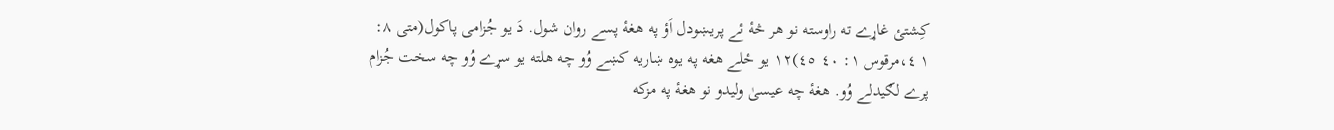کِشتئ غاړے ته راوسته نو هر څۀ ئے پريښودل اَؤ په هغۀ پسے روان شول. دَ يو جُزامى پاکول(متى ٨: ١ ٤،مرقوس ١: ٤٠ ٤٥)١٢ يو ځلے هغه په يوه ښاريه کښے وُو چه هلته يو سړے وُو چه سخت جُزام پرے لګيدلے وُو. هغۀ چه عيسىٰ وليدو نو هغۀ په مزکه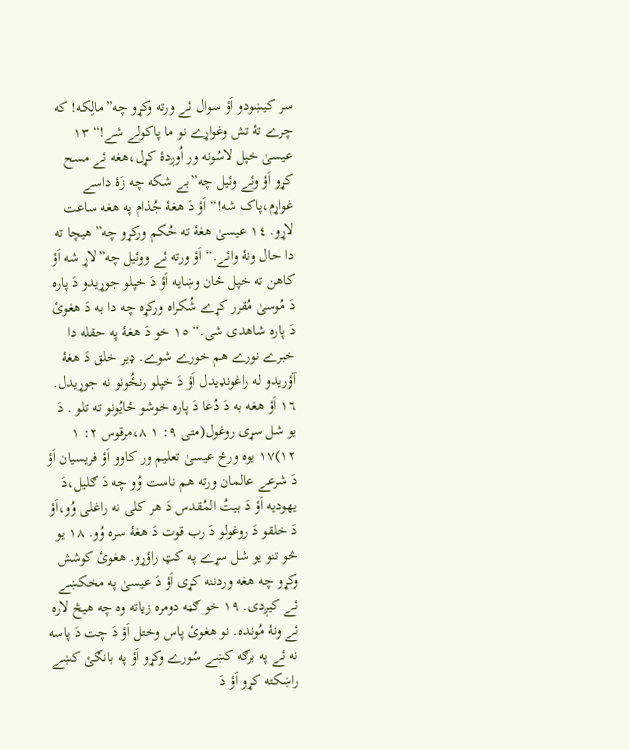سر کيښودو اَؤ سوال ئے ورته وکړو چه”مالِکه! که چرے تۀ تش وغواړے نو ما پاکولے شے!“ ١٣ عيسىٰ خپل لاسُونه ور اُوږدۀ کړل،هغه ئے مسح کړو اَؤ وئے وئيل چه”بے شکه چه زَۀ داسے غواړم،پاک شه!“اَؤ دَ هغۀ جُذام په هغه ساعت لاړو. ١٤ عيسىٰ هغۀ ته حُکم ورکړو چه”هيچا ته دا حال ونۀ وائے.“اَؤ ورته ئے ووئيل چه”لاړ شه اَؤ کاهن ته خپل ځان وښايه اَؤ دَ خپلو جوړيدو دَ پاره دَ مُوسىٰ مُقرر کړے شُکراه ورکړه چه دا به دَ هغوئ دَ پاره شاهدى شى.“ ١٥ خو دَ هغۀ په حقله دا خبرے نورے هم خورے شوے. ډير خلق دَ هغۀ آؤريدو له راغونډيدل اَؤ دَ خپلو رنځُونو نه جوړيدل. ١٦ اَؤ هغه به دَ دُعا دَ پاره خوشو ځايُونو ته تلو . دَ يو شل سړى روغول(متى ٩: ١ ٨،مرقوس ٢: ١ ١٢)١٧ يوه ورځ عيسىٰ تعليم ور کاوو اَؤ فريسيان اَؤ دَ شرعے عالمان ورته هم ناست وُو چه دَ ګليل،دَ يهوديه اَؤ دَ بيتُ المُقدس دَ هر کلى نه راغلى وُو،اَؤ دَ خلقو دَ روغولو دَ رب قوت دَ هغۀ سره وُو. ١٨ يو څو تنو يو شل سړے په کټ راؤړو. هغوئ کوشش وکړو چه هغه وردننه کړى اَؤ دَ عيسىٰ په مخکښے ئے کيږدى. ١٩ خو ګڼه دومره زياته وه چه هيڅ لاره ئے ونۀ مُونده. نو هغوئ پاس وختل اَؤ دَ چت دَ پاسه نه ئے په برګه کښے سُورے وکړو اَؤ په بانګئ کښے راښکته کړو اَؤ دَ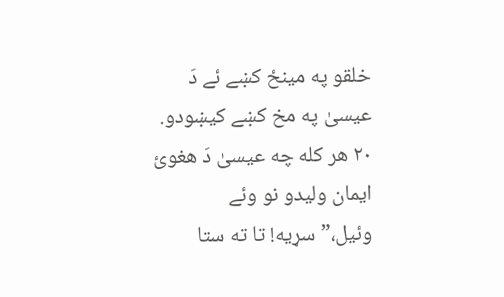خلقو په مينځ کښے ئے دَ عيسىٰ په مخ کښے کيښودو. ٢٠ هر کله چه عيسىٰ دَ هغوئ ايمان وليدو نو وئے وئيل،”سړيه! تا ته ستا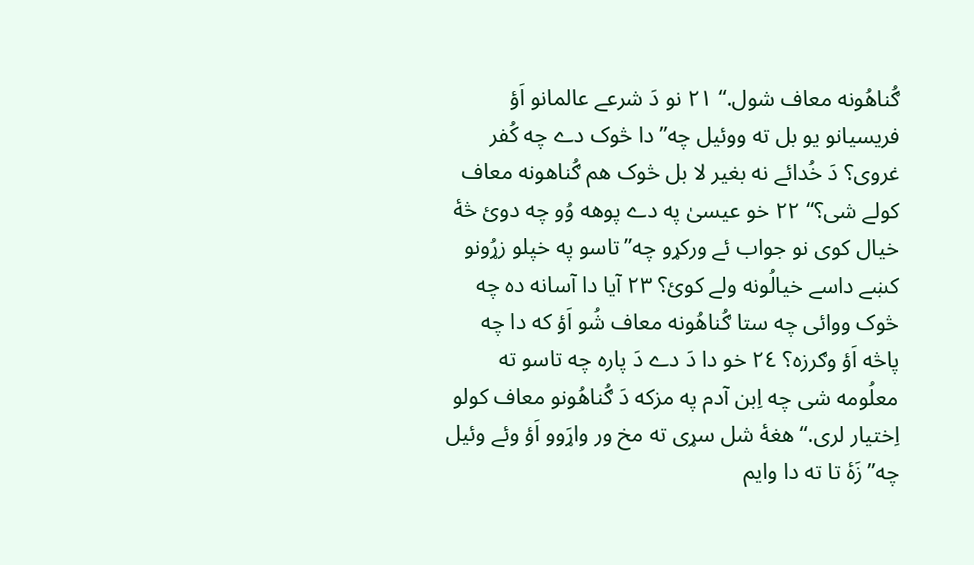ګُناهُونه معاف شول.“ ٢١ نو دَ شرعے عالمانو اَؤ فريسيانو يو بل ته ووئيل چه”دا څوک دے چه کُفر غروى؟ دَ خُدائے نه بغير لا بل څوک هم ګُناهونه معاف کولے شى؟“ ٢٢ خو عيسىٰ په دے پوهه وُو چه دوئ څۀ خيال کوى نو جواب ئے ورکړو چه”تاسو په خپلو زړُونو کښے داسے خيالُونه ولے کوئ؟ ٢٣ آيا دا آسانه ده چه څوک ووائى چه ستا ګُناهُونه معاف شُو اَؤ که دا چه پاڅه اَؤ وګرزه؟ ٢٤ خو دا دَ دے دَ پاره چه تاسو ته معلُومه شى چه اِبن آدم په مزکه دَ ګُناهُونو معاف کولو اِختيار لرى.“هغۀ شل سړى ته مخ ور واړَوو اَؤ وئے وئيل چه”زَۀ تا ته دا وايم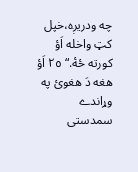چه ودريږه،خپل کټ واخله اَؤ کورته ځۀ.“ ٢٥ اَؤ هغه دَ هغوئ په وړاندے سمدستى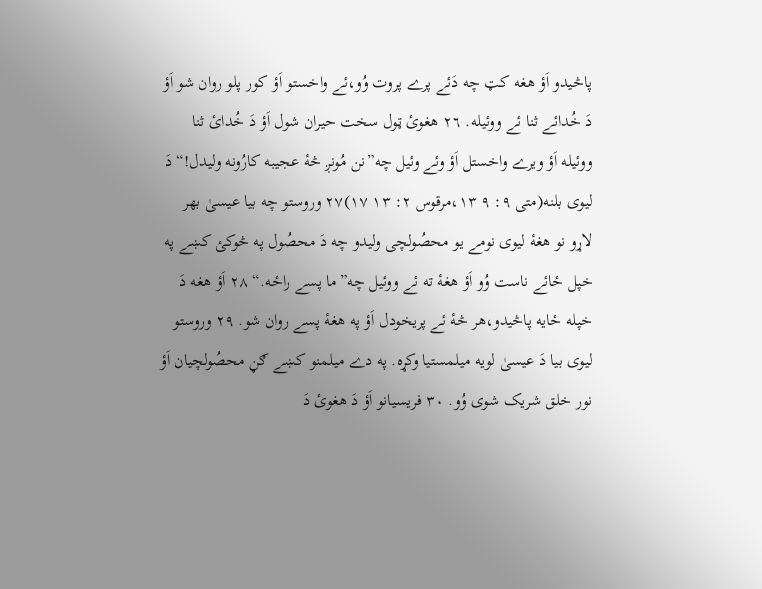پاڅيدو اَؤ هغه کټ چه دَئے پرے پروت وُو،ئے واخستو اَؤ کور پلو روان شو اَؤ دَ خُدائے ثنا ئے ووئيله. ٢٦ هغوئ ټول سخت حيران شول اَؤ دَ خُدائ ثنا ووئيله اَؤ ويرے واخستل اَؤ وئے وئيل چه”نن مُونږ څۀ عجيبه کارُونه وليدل!“ دَ ليوى بلنه(متى ٩: ٩ ١٣،مرقوس ٢: ١٣ ١٧)٢٧ وروستو چه بيا عيسىٰ بهر لاړو نو هغۀ ليوى نومے يو محصُولچى وليدو چه دَ محصُول په څوکئ کښے په خپل ځائے ناست وُو اَؤ هغۀ ته ئے ووئيل چه”ما پسے راځه.“ ٢٨ اَؤ هغه دَ خپله ځايه پاڅيدو،هر څۀ ئے پريخودل اَؤ په هغۀ پسے روان شو. ٢٩ وروستو ليوى بيا دَ عيسىٰ لويه ميلمستيا وکړه. په دے ميلمنو کښے ګڼ محصُولچيان اَؤ نور خلق شريک شوى وُو. ٣٠ فريسيانو اَؤ دَ هغوئ دَ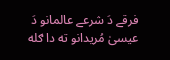فرقے دَ شرعے عالمانو دَ عيسىٰ مُريدانو ته دا ګله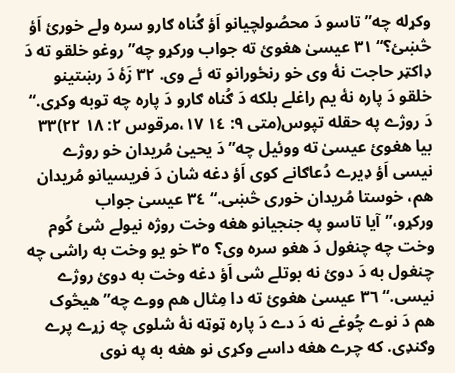وکړله چه”تاسو دَ محصُولچيانو اَؤ ګُناه ګارو سره ولے خورئ اَؤ څښئ؟“ ٣١ عيسىٰ هغوئ ته جواب ورکړو چه”روغو خلقو ته دَ ډاکټر حاجت نۀ وى خو رنځورانو ته ئے وى. ٣٢ زَۀ دَ رښتينو خلقو دَ پاره نۀ يم راغلے بلکه دَ ګُناه ګارو دَ پاره چه توبه وکړى.“ دَ روژے په حقله تپوس(متى ٩: ١٤ ١٧،مرقوس ٢: ١٨ ٢٢)٣٣ بيا هغوئ عيسىٰ ته ووئيل چه”دَ يحيىٰ مُريدان خو روژے نيسى اَؤ ډيرے دُعاګانے کوى اَؤ دغه شان دَ فريسيانو مُريدان هم، خوستا مُريدان خورى څښى.“ ٣٤ عيسىٰ جواب ورکړو،”آيا تاسو په جنجيانو هغه وخت روژه نيولے شئ کُوم وخت چه چنغول دَ هغو سره وى؟ ٣٥ خو يو وخت به راشى چه چنغول به دَ دوئ نه بوتلے شى اَؤ دغه وخت به دوئ روژے نيسى.“ ٣٦ عيسىٰ هغوئ ته دا مِثال هم ووے چه”هيڅوک هم دَ نوے چُوغے نه دَ دے دَ پاره ټوټه نۀ شلوى چه زړے پرے وګنډى. که چرے هغه داسے وکړى نو هغه به په نوى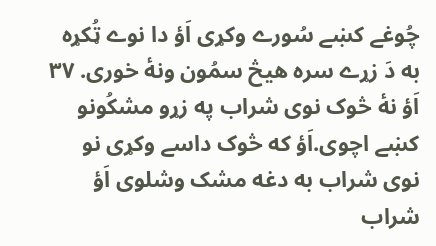چُوغے کښے سُورے وکړى اَؤ دا نوے ټُکړه به دَ زړے سره هيڅ سمُون ونۀ خورى. ٣٧ اَؤ نۀ څوک نوى شراب په زړو مشکُونو کښے اچوى.اَؤ که څوک داسے وکړى نو نوى شراب به دغه مشک وشلوى اَؤ شراب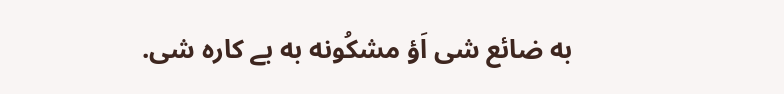به ضائع شى اَؤ مشکُونه به بے کاره شى.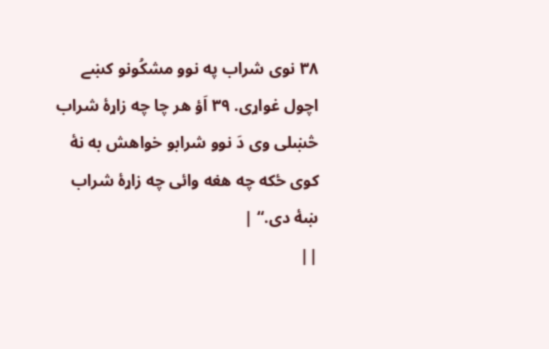٣٨ نوى شراب په نوو مشکُونو کښے اچول غواړى. ٣٩ اَؤ هر چا چه زاړۀ شراب څښلى وى دَ نوو شرابو خواهش به نۀ کوى ځکه چه هغه وائى چه زاړۀ شراب ښۀ دى.“ |
||